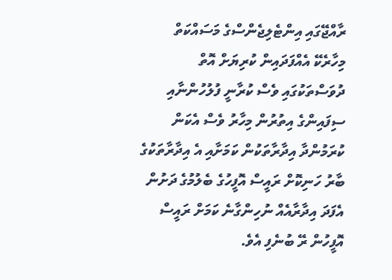ރާއްޖޭގައި އިންޓެލިޖެންސްގެ މަސައްކަތް މިހާރެކޭ އެއްފަދައިން ކުރިޔަށް އޮތް ދުވަސްތަކުގައި ވެސް ކުރާނީ ފުލުހުންނާއި ސިފައިންގެ އިތުރުން މިހާރު ވެސް އެކަން ކުރަމުންދާ އިދާރާތަކުން ކަމަށާއި އެ އިދާރާތަކުގެ ބާރު ހަނިކޮށް ރައީސް އޮފީހުގެ ބެލުމުގެ ދަށުން އެފަދަ އިދާރާއެއް ނުހިންގާނެ ކަމަށް ރައީސް އޮފީހުން ރޭ ބުނެފި އެވެ.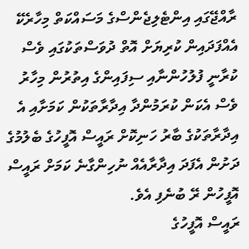ރާއްޖޭގައި އިންޓެލިޖެންސްގެ މަސައްކަތް މިހާރެކޭ އެއްފަދައިން ކުރިޔަށް އޮތް ދުވަސްތަކުގައި ވެސް ކުރާނީ ފުލުހުންނާއި ސިފައިންގެ އިތުރުން މިހާރު ވެސް އެކަން ކުރަމުންދާ އިދާރާތަކުން ކަމަށާއި އެ އިދާރާތަކުގެ ބާރު ހަނިކޮށް ރައީސް އޮފީހުގެ ބެލުމުގެ ދަށުން އެފަދަ އިދާރާއެއް ނުހިންގާނެ ކަމަށް ރައީސް އޮފީހުން ރޭ ބުނެފި އެވެ.
ރައީސް އޮފީހުގެ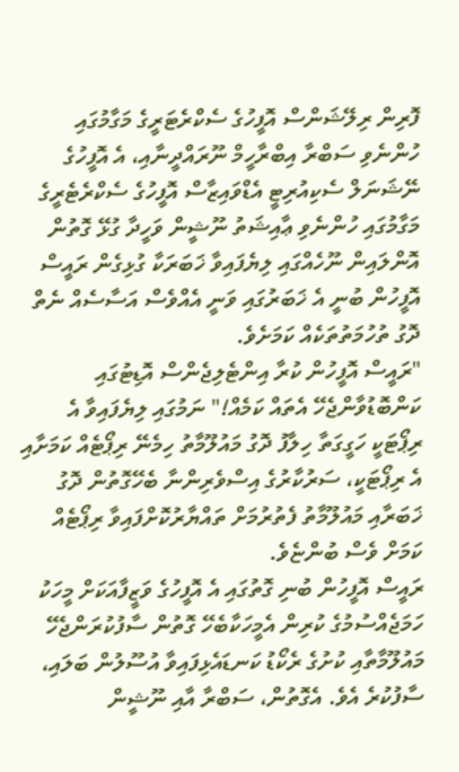ފޮރިން ރިލޭޝަންސް އޮފީހުގެ ސެކްރެޓަރީގެ މަގާމުގައި ހުންނެވި ސަބްރާ އިބްރާހީމް ނޫރައްދީނާއި، އެ އޮފީހުގެ ނޭޝަނަލް ސެކިއުރިޓީ އެޑްވައިޒާސް އޮފީހުގެ ސެކްރެޓެރީގެ މަގާމުގައި ހުންނެވި ޢާއިޝަތު ނޫޝީން ވަހީދާ ގުޅޭ ގޮތުން އޮންލައިން ނޫހެއްގައި ލިޔެފައިވާ ޚަބަރަކާ ގުޅިގެން ރައީސް އޮފީހުން ބުނީ އެ ޚަބަރުގައި ވަނީ އެއްވެސް އަސާސެއް ނެތް ދޮގު ތުހުމަތުތަކެއް ކަމަށެވެ.
"ރައީސް އޮފީހުން ކުރާ އިންޓެލިޖެންސް އޮޑިޓުގައި ކަންބޮޑުވާންޖެހޭ އެތައް ކަމެއް!" ނަމުގައި ލިޔެފައިވާ އެ ރިޕޯޓަކީ ހަގީގަތާ ހިލާފު ދޮގު މައުލޫމާތު ހިމެނޭ ރިޕޯޓެއް ކަމަށާއި އެ ރިޕޯޓަކީ، ސަރުކާރުގެ އިސްވެރިންނާ ބެހޭގޮތުން ދޮގު ޚަބަރާއި މައުލޫމާތު ފެތުރުމަށް ތައްޔާރުކޮށްފައިވާ ރިޕޯޓެއް ކަމަށް ވެސް ބުންޏެވެ.
ރައީސް އޮފީހުން ބުނި ގޮތުގައި އެ އޮފީހުގެ ވަޒީފާއަކަށް މީހަކު ހަމަޖެއްސުމުގެ ކުރިން އެމީހަކާބެހޭ ގޮތުން ސާފުކުރަންޖެހޭ މައުލޫމާތާއި ކުށުގެ ރެކޯޑު ކަނޑައެޅިފައިވާ އުސޫލުން ބަލައި، ސާފުކުރެ އެވެ. އެގޮތުން، ސަބްރާ އާއި ނޫޝީން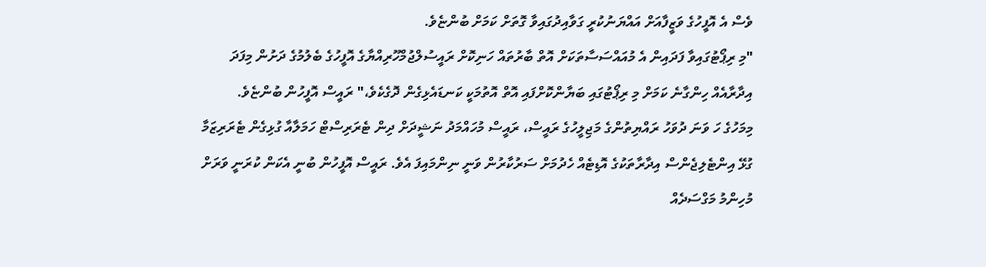ވެސް އެ އޮފީހުގެ ވަޒީފާއަށް އައްޔަނުކުރީ ގަވާއިދުގައިވާ ގޮތަށް ކަމަށް ބުންޏެވެ.
"މި ރިޕޯޓުގައިވާ ފަދައިން އެ މުއައްސަސާތަކަށް އޮތް ބާރުތައް ހަނިކޮށް ރައީސުލްޖުމްހޫރިއްޔާގެ އޮފީހުގެ ބެލުމުގެ ދަށުން މިފަދަ އިދާރާއެއް ހިންގާނެ ކަމަށް މި ރިޕޯޓުގައި ބަޔާންކޮށްފައި އޮތް އޮތުމަކީ ކަނޑައެޅިގެން ދޮގެކެވެ،" ރައީސް އޮފީހުން ބުންޏެވެ.
މިމަހުގެ ހަ ވަނަ ދުވަހު ރައްޔިތުންގެ މަޖިލީހުގެ ރައީސް، ރައީސް މުހައްމަދު ނަޝީދަށް ދިން ޓެރަރިސްޓް ހަމަލާއާ ގުޅިގެން ޓެރަރިޒަމާ ގުޅޭ އިންޓެލިޖެންސް އިދާރާތަކުގެ އޮޑިޓެއް ހެދުމަށް ސަރުކާރުން ވަނީ ނިންމައިފަ އެވެ. ރައީސް އޮފީހުން ބުނީ އެކަން ކުރަނީ ވަރަށް މުހިންމު މަގްސަދެއް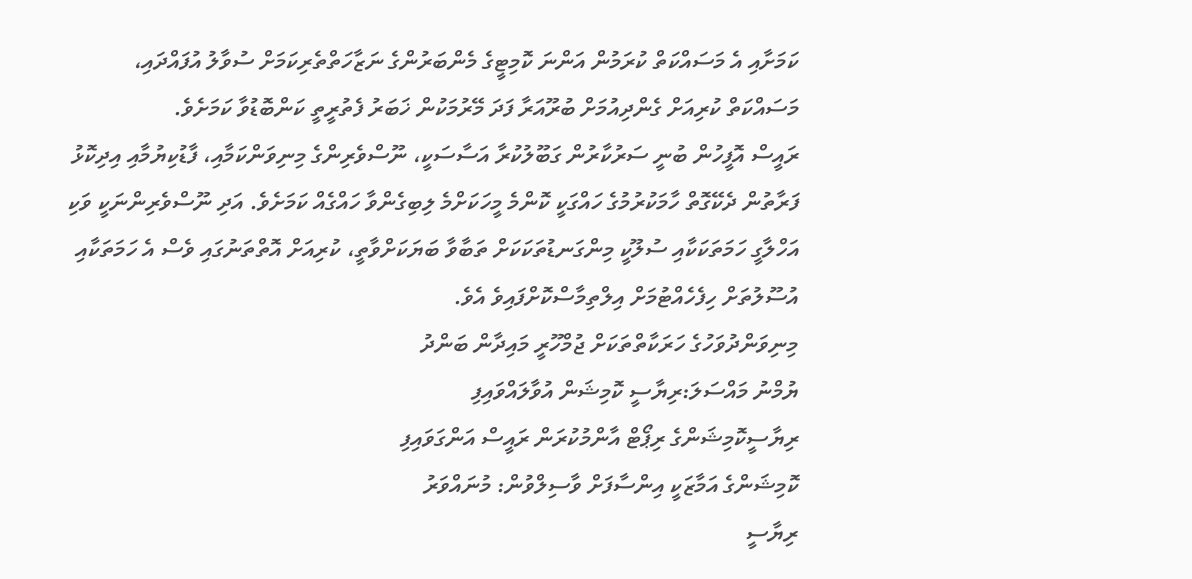ކަމަށާއި އެ މަސައްކަތް ކުރަމުން އަންނަ ކޮމިޓީގެ މެންބަރުންގެ ނަޒާހަތްތެރިކަމަށް ސުވާލު އުފައްދައި، މަސައްކަތް ކުރިއަށް ގެންދިއުމަށް ބުރޫއަރާ ފަދަ މޭރުމަކުން ޚަބަރު ފެތުރީތީ ކަންބޮޑުވާ ކަމަށެވެ.
ރައީސް އޮފީހުން ބުނީ ސަރުކާރުން ގަބޫލުކުރާ އަސާސަކީ، ނޫސްވެރިންގެ މިނިވަންކަމާއި، ފާޑުކިޔުމާއި އިދިކޮޅު ފަރާތުން ދެކޭގޮތް ހާމަކުރުމުގެ ހައްގަކީ ކޮންމެ މީހަކަށްމެ ލިބިގެންވާ ހައްގެއް ކަމަށެވެ. އަދި ނޫސްވެރިންނަކީ ވަކި އަހްލާގީ ހަމަތަކަކާއި ސުލޫކީ މިންގަނޑުތަކަކަށް ތަބާވާ ބަޔަކަށްވާތީ، ކުރިއަށް އޮތްތަނުގައި ވެސް އެ ހަމަތަކާއި އުސޫލުތަށް ހިފެހެއްޓުމަށް އިލްތިމާސްކޮށްފައިވެ އެވެ.
މިނިވަންދުވަހުގެ ހަރަކާތްތަކަށް ޖުމްހޫރީ މައިދާން ބަންދު
ޔުމްނު މައްސަލަ:ރިޔާސީ ކޮމިޝަން އުވާލައްވައިފި
ރިޔާސީކޮމިޝަންގެ ރިޕޯޓް އާންމުކުރަން ރައީސް އަންގަވައިފި
ކޮމިޝަންގެ އަމާޒަކީ އިންސާފަށް ވާސިލްވުން: މުނައްވަރު
ރިޔާސީ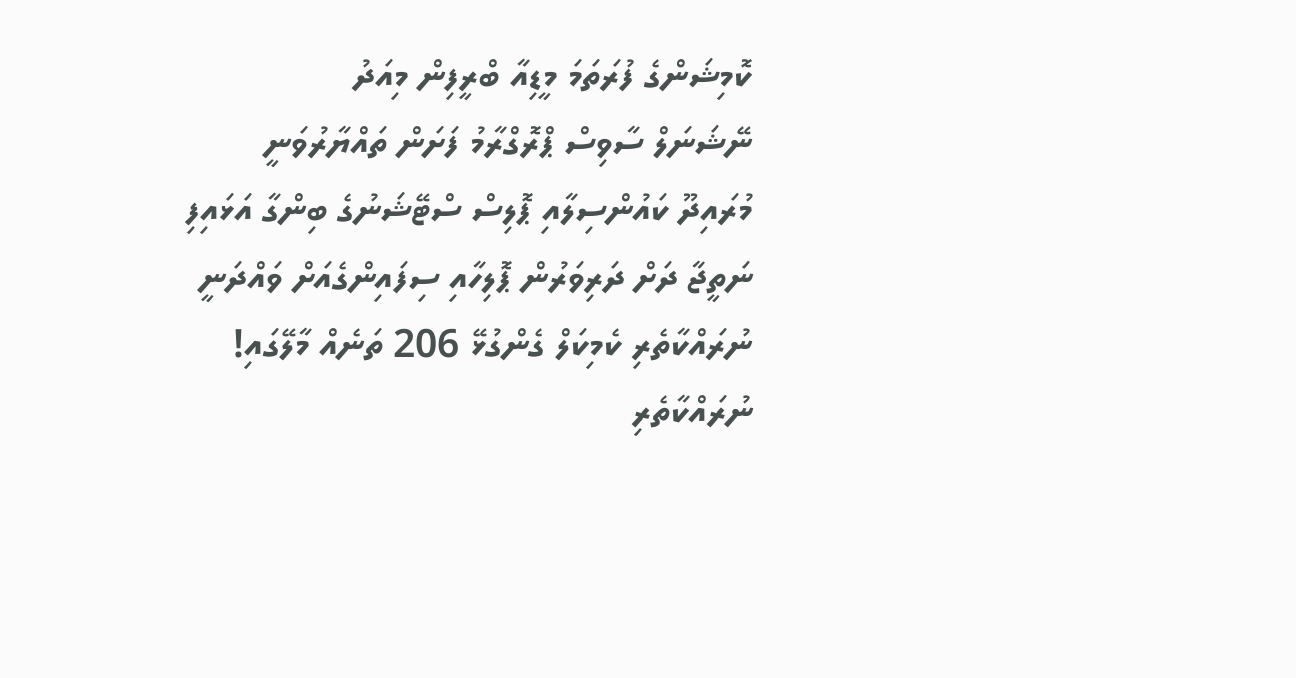ކޮމިޝަންގެ ފުރަތަމަ މީޑިއާ ބްރީފިން މިއަދު
ނޭޝަނަލް ސާވިސް ޕްރޮގްރާމު ފަށަން ތައްޔާރުވަނީ
މުރައިދޫ ކައުންސިލާއި ޕޮލިސް ސްޓޭޝަނުގެ ބިންގާ އަޅައިފި
ނަތީޖާ ދަށް ދަރިވަރުން ޕޮލިހާއި ސިފައިންގެއަށް ވައްދަނީ
ނުރައްކާތެރި ކެމިކަލް ގެންގުޅޭ 206 ތަނެއް މާލޭގައި!
ނުރައްކާތެރި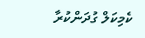ކެމިކަލް ގުދަންކުރާ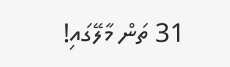31 ތަން މާލޭގައި!